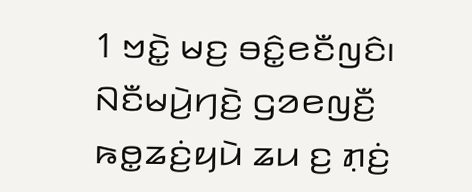1 ꤠꤢꤧ꤭ ꤗꤢ꤬ ꤋꤢꤨ꤭ꤕꤢꤪꤜꤢꤨ꤯ ꤡꤢꤪꤗꤣꤧ꤬ꤚꤢꤧ꤬ ꤞꤤꤕꤜꤢꤪ꤬ ꤒꤥ꤭ꤘꤢꤦ꤬ꤟꤣꤧ ꤘꤣ ꤢ꤬ ꤊ꤫ꤢꤦ꤬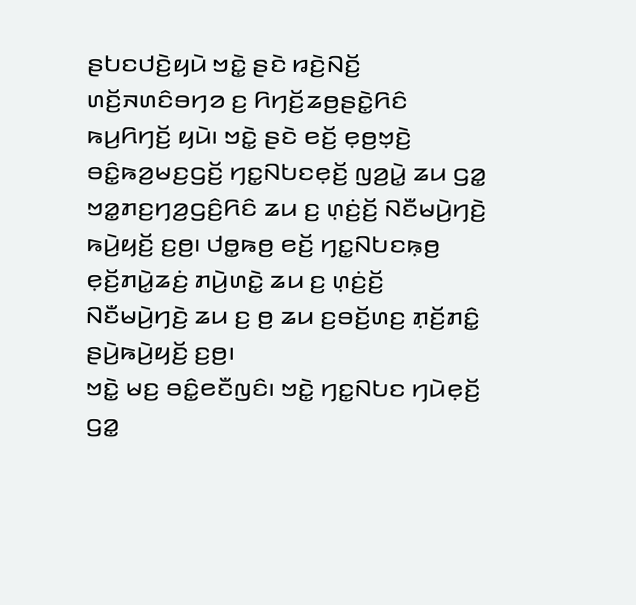ꤔꤝꤢꤓꤢꤧ꤬ꤟꤣꤧ ꤠꤢꤧ꤭ ꤔꤢꤧ ꤙꤢꤧ꤬ꤡꤢꤩ꤬ ꤛꤢꤩ꤬ꤏꤛꤢꤨꤋꤚꤤ ꤢ꤬ ꤖꤚꤢꤩ꤬ꤘꤥ꤬ꤔꤢꤧ꤭ꤖꤢꤨ ꤒꤣ꤬ꤖꤚꤢꤩ꤬ ꤟꤣꤧ꤯ ꤠꤢꤧ꤭ ꤔꤢꤧ ꤕꤢꤩ꤬ ꤕ꤫ꤥ꤬ꤠ꤫ꤢꤧ꤬ ꤋꤢꤨ꤭ꤒꤤ꤬ꤗꤢ꤬ꤞꤢꤩ꤬ ꤚꤢ꤭ꤡꤝꤢꤕ꤫ꤢꤩ꤬ ꤜꤤ꤬ꤣꤧ꤭ ꤘꤣ ꤞꤤ꤭ ꤠꤤ꤭ꤊꤢ꤬ꤚꤤ꤬ꤞꤢꤨ꤬ꤖꤢꤨ ꤘꤣ ꤢ꤬ ꤛ꤫ꤢꤦ꤬ꤢꤩ꤬ ꤡꤢꤪꤗꤣꤧ꤬ꤚꤢꤧ꤬ ꤒꤣꤧ꤬ꤟꤢꤩ꤬ ꤢ꤬ꤥ꤬꤯ ꤓꤥ꤭ꤒꤥ꤬ ꤕꤢꤩ꤬ ꤚꤢ꤭ꤡꤝꤢꤒ꤫ꤥ꤬ ꤕ꤫ꤢꤩ꤬ꤊꤣꤧ꤭ꤘꤢꤦ꤬ ꤊꤣꤧ꤬ꤛꤢꤧ꤭ ꤘꤣ ꤢ꤬ ꤛ꤫ꤢꤦ꤬ꤢꤩ꤬ ꤡꤢꤪꤗꤣꤧ꤬ꤚꤢꤧ꤬ ꤘꤣ ꤢ꤬ ꤥ꤬ ꤘꤣ ꤢ꤬ꤋꤢꤩ꤬ꤛꤢ꤬ ꤊ꤫ꤢꤩ꤬ꤊꤢꤨ꤭ ꤔꤣꤧ꤬ꤒꤣꤧ꤬ꤟꤢꤩ꤬ ꤢ꤬ꤥ꤬꤯
ꤠꤢꤧ꤭ ꤗꤢ꤬ ꤋꤢꤨ꤭ꤕꤢꤪꤜꤢꤨ꤯ ꤠꤢꤧ꤭ ꤚꤢ꤭ꤡꤝꤢ ꤚꤣꤧꤕ꤫ꤢꤩ꤬ ꤞꤤ꤭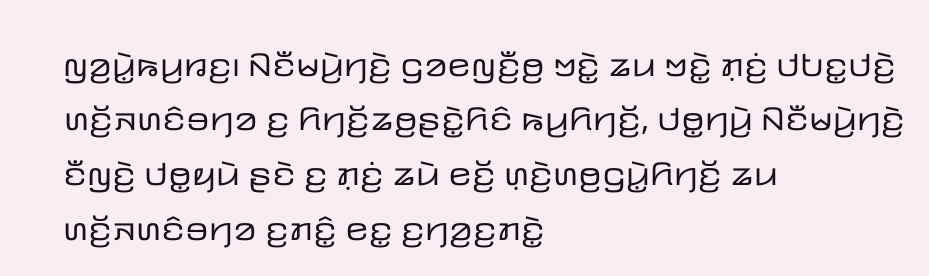ꤜꤤ꤬ꤣꤧ꤭ꤒꤣ꤬ꤙꤢ꤬꤯ ꤡꤢꤪꤗꤣꤧ꤬ꤚꤢꤧ꤬ ꤞꤤꤕꤜꤢꤪ꤬ꤥ꤬ ꤠꤢꤧ꤭ ꤘꤣ ꤠꤢꤧ꤭ ꤊ꤫ꤢꤦ꤬ ꤓꤝꤢ꤭ꤓꤢꤧ꤬ ꤛꤢꤩ꤬ꤏꤛꤢꤨꤋꤚꤤ ꤢ꤬ ꤖꤚꤢꤩ꤬ꤘꤥ꤬ꤔꤢꤧ꤭ꤖꤢꤨ ꤒꤣ꤬ꤖꤚꤢꤩ꤬, ꤓꤥ꤭ꤚꤣꤧ꤬ ꤡꤢꤪꤗꤣꤧ꤬ꤚꤢꤧ꤬ ꤢꤪꤜꤢꤧ꤬ ꤓꤥ꤭ꤟꤣꤧ ꤔꤢꤧ ꤢ꤬ ꤊ꤫ꤢꤦ꤬ ꤘꤣꤧ ꤕꤢꤩ꤬ ꤛ꤫ꤢꤧ꤬ꤛꤥ꤬ꤞꤣꤧ꤭ꤖꤚꤢꤩ꤬ ꤘꤣ ꤛꤢꤩ꤬ꤏꤛꤢꤨꤋꤚꤤ ꤢ꤬ꤊꤢꤨ꤭ ꤕꤢ꤭ ꤢ꤬ꤚꤤ꤬ꤢ꤬ꤊꤢꤧ꤭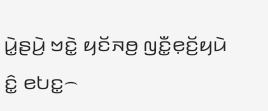ꤣꤧ꤭ꤔꤣꤧ꤬ ꤠꤢꤧ꤭ ꤟꤢꤩꤏꤥ꤬ ꤜꤢꤪ꤭ꤕ꤫ꤢꤩ꤬ꤟꤣꤧ ꤢꤨ꤭ ꤕꤝꤢ꤭꤮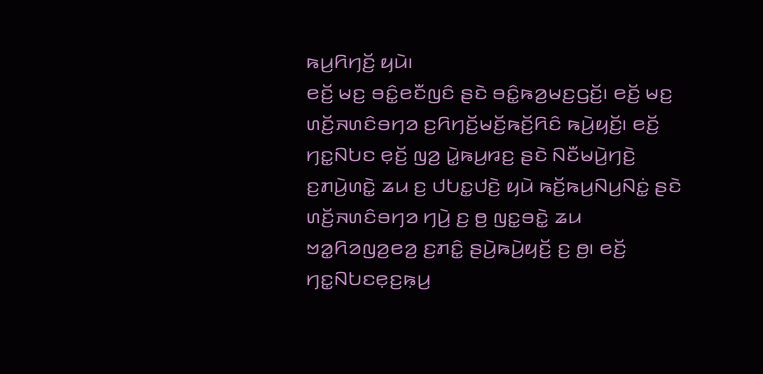ꤒꤣ꤬ꤖꤚꤢꤩ꤬ ꤟꤣꤧ꤯
ꤕꤢꤩ꤬ ꤗꤢ꤬ ꤋꤢꤨ꤭ꤕꤢꤪꤜꤢꤨ ꤔꤢꤧ ꤋꤢꤨ꤭ꤒꤤ꤬ꤗꤢ꤬ꤞꤢꤩ꤬꤯ ꤕꤢꤩ꤬ ꤗꤢ꤬ ꤛꤢꤩ꤬ꤏꤛꤢꤨꤋꤚꤤ ꤢ꤬ꤖꤚꤢꤩ꤬ꤗꤢꤩ꤬ꤒꤢꤩ꤬ꤖꤢꤨ ꤒꤣꤧ꤬ꤟꤢꤩ꤬꤯ ꤕꤢꤩ꤬ ꤚꤢ꤭ꤡꤝꤢ ꤕ꤫ꤢꤩ꤬ ꤜꤤ꤬ ꤣꤧ꤭ꤒꤣ꤬ꤙꤢ꤬ ꤔꤢꤧ ꤡꤢꤪꤗꤣꤧ꤬ꤚꤢꤧ꤬ ꤢ꤬ꤊꤣꤧ꤬ꤛꤢꤧ꤭ ꤘꤣ ꤢ꤬ ꤓꤝꤢ꤭ꤓꤢꤧ꤬ ꤟꤣꤧ ꤒꤢꤩ꤬ꤒꤣ꤬ꤡꤣ꤬ꤡꤢꤦ꤭ ꤔꤢꤧ ꤛꤢꤩ꤬ꤏꤛꤢꤨꤋꤚꤤ ꤚꤣꤧ꤬ ꤢ꤬ ꤥ꤬ ꤜꤢ꤭ꤋꤢꤧ꤭ ꤘꤣ ꤠꤤ꤭ꤖꤤꤜꤤ꤬ꤕꤤ꤬ ꤢ꤬ꤊꤢꤨ꤭ ꤔꤣꤧ꤬ꤒꤣꤧ꤬ꤟꤢꤩ꤬ ꤢ꤬ ꤥ꤬꤯ ꤕꤢꤩ꤬ ꤚꤢ꤭ꤡꤝꤢꤕ꤫ꤢ꤬ꤒ꤫ꤣ꤬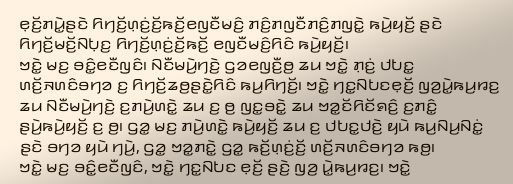ꤕ꤫ꤢꤩ꤬ꤊꤣꤧ꤭ꤔꤢꤧ ꤖꤚꤢꤩ꤬ꤛ꤫ꤢꤦ꤬ꤢꤩ꤬ꤒꤢꤩ꤬ꤕꤜꤢꤪꤗꤢꤨ꤬ ꤊꤢꤨ꤬ꤊꤜꤢꤪꤊꤢꤨ꤬ꤊꤜꤢꤧ꤭ ꤒꤣꤧ꤬ꤟꤢꤩ꤬ ꤔꤢꤧ ꤖꤚꤢꤩ꤬ꤗꤢꤩ꤬ꤡꤝ꤫ꤢ꤬ ꤖꤚꤢꤩ꤬ꤛ꤫ꤢꤦ꤬ꤢꤩ꤬ꤒꤢꤩ꤬ ꤕꤜꤢꤪꤗꤢꤨ꤬ꤖꤢꤨ ꤒꤣꤧ꤬ꤟꤢꤩ꤬꤯
ꤠꤢꤧ꤭ ꤗꤢ꤬ ꤋꤢꤨ꤭ꤕꤢꤪꤜꤢꤨ꤯ ꤡꤢꤪꤗꤣꤧ꤬ꤚꤢꤧ꤬ ꤞꤤꤕꤜꤢꤪ꤬ꤥ꤬ ꤘꤣ ꤠꤢꤧ꤭ ꤊ꤫ꤢꤦ꤬ ꤓꤝꤢ꤭ ꤛꤢꤩ꤬ꤏꤛꤢꤨꤋꤚꤤ ꤢ꤬ ꤖꤚꤢꤩ꤬ꤘꤥ꤬ꤔꤢꤧ꤭ꤖꤢꤨ ꤒꤣ꤬ꤖꤚꤢꤩ꤬꤯ ꤠꤢꤧ꤭ ꤚꤢ꤭ꤡꤝꤢꤕ꤫ꤢꤩ꤬ ꤜꤤ꤬ꤣꤧ꤭ꤒꤣ꤬ꤙꤢ꤬ ꤘꤣ ꤡꤢꤪꤗꤣꤧ꤬ꤚꤢꤧ꤬ ꤢ꤬ꤊꤣꤧ꤬ꤛꤢꤧ꤭ ꤘꤣ ꤢ꤬ ꤥ꤬ ꤜꤢ꤭ꤋꤢꤧ꤭ ꤘꤣ ꤠꤤ꤭ꤢꤩꤖꤢꤩꤎꤢꤨ꤬ ꤢ꤬ꤊꤢꤨ꤭ ꤔꤣꤧ꤬ꤒꤣꤧ꤬ꤟꤢꤩ꤬ ꤢ꤬ ꤥ꤬꤯ ꤞꤤ꤭ ꤗꤢ꤬ ꤊꤣꤧ꤬ꤛꤢꤧ꤭ ꤒꤣꤧ꤬ꤟꤢꤩ꤬ ꤘꤣ ꤢ꤬ ꤓꤝꤢ꤭ꤓꤢꤧ꤬ ꤟꤣꤧ ꤒꤣ꤬ꤡꤣ꤬ꤡꤢꤦ꤭ ꤔꤢꤧ ꤋꤚꤤ ꤟꤣꤧ ꤚꤣꤧ꤬, ꤞꤤ꤭ ꤠꤤ꤭ꤊꤢꤧ꤭ ꤞꤤ꤭ ꤒꤢꤩ꤬ꤛ꤫ꤢꤦ꤬ꤢꤩ꤬ ꤛꤢꤩ꤬ꤏꤛꤢꤨꤋꤚꤤ ꤒꤥ꤬꤯
ꤠꤢꤧ꤭ ꤗꤢ꤬ ꤋꤢꤨ꤭ꤕꤢꤪꤜꤢꤨ, ꤠꤢꤧ꤭ ꤚꤢ꤭ꤡꤝꤢ ꤕ꤫ꤢꤩ꤬ ꤔꤢꤧ꤬ ꤜꤤ꤬ ꤣꤧ꤭ꤒꤣ꤬ꤙꤢ꤬꤯ ꤠꤢꤧ꤭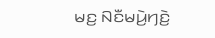ꤗꤢ꤬ ꤡꤢꤪꤗꤣꤧ꤬ꤚꤢꤧ꤬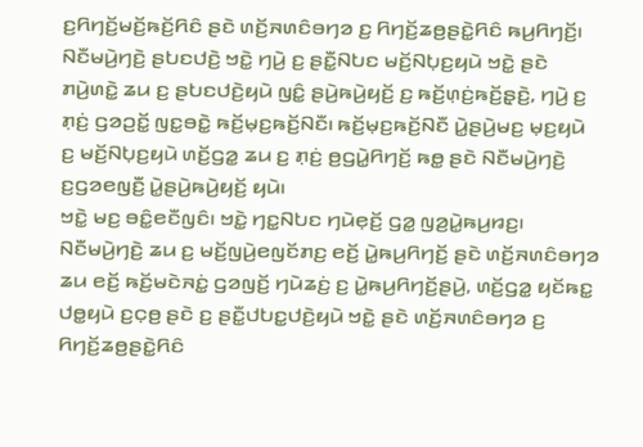ꤢ꤬ꤖꤚꤢꤩ꤬ꤗꤢꤩ꤬ꤒꤢꤩ꤬ꤖꤢꤨ ꤔꤢꤧ ꤛꤢꤩ꤬ꤏꤛꤢꤨꤋꤚꤤ ꤢ꤬ ꤖꤚꤢꤩ꤬ꤘꤥ꤬ꤔꤢꤧ꤭ꤖꤢꤨ ꤒꤣ꤬ꤖꤚꤢꤩ꤬꤯ ꤡꤢꤪꤗꤣꤧ꤬ꤚꤢꤧ꤬ ꤔꤝꤢꤓꤢꤧ꤬ ꤠꤢꤧ꤭ ꤚꤣꤧ꤬ ꤢ꤬ ꤔꤢꤪ꤭ꤡꤝꤢ ꤗꤢꤩ꤬ꤡꤝ꤫ꤢ꤬ꤟꤣꤧ ꤠꤢꤧ꤭ ꤔꤢꤧ ꤊꤣꤧ꤬ꤛꤢꤧ꤭ ꤘꤣ ꤢ꤬ ꤔꤝꤢꤓꤢꤧ꤬ꤟꤣꤧ ꤜꤢꤨ꤭ ꤔꤣꤧ꤬ꤒꤣꤧ꤬ꤟꤢꤩ꤬ ꤢ꤬ ꤒꤢꤩ꤬ꤛ꤫ꤢꤦ꤬ꤒꤢꤩ꤬ꤔ꤫ꤢꤧ꤬, ꤚꤣꤧ꤬ ꤢ꤬ ꤊ꤫ꤢꤦ꤬ ꤞꤤꤑꤢꤩ꤭ ꤜꤢ꤭ꤋꤢꤧ꤭ ꤒꤢꤩ꤬ꤗ꤫ꤢ꤬ꤒꤢꤩ꤬ꤡꤢꤪ꤯ ꤒꤢꤩ꤬ꤗ꤫ꤢ꤬ꤒꤢꤩ꤬ꤡꤢꤪ ꤣꤧ꤭ꤔꤣꤧ꤬ꤗꤢ꤬ ꤗ꤫ꤢ꤬ꤟꤣꤧ ꤢ꤬ ꤗꤢꤩ꤬ꤡꤝ꤫ꤢ꤬ꤟꤣꤧ ꤛꤢꤩ꤬ꤞꤤ꤭ ꤘꤣ ꤢ꤬ ꤊ꤫ꤢꤦ꤬ ꤥ꤬ꤞꤣꤧ꤭ꤖꤚꤢꤩ꤬ ꤒꤥ꤭ ꤔꤢꤧ ꤡꤢꤪꤗꤣꤧ꤬ꤚꤢꤧ꤬ ꤢ꤬ꤞꤤꤕꤜꤢꤪ꤬ ꤣꤧ꤭ꤔꤣꤧ꤬ꤒꤣꤧ꤬ꤟꤢꤩ꤬ ꤟꤣꤧ꤯
ꤠꤢꤧ꤭ ꤗꤢ꤬ ꤋꤢꤨ꤭ꤕꤢꤪꤜꤢꤨ꤯ ꤠꤢꤧ꤭ ꤚꤢ꤭ꤡꤝꤢ ꤚꤣꤧꤕ꤫ꤢꤩ꤬ ꤞꤤ꤭ ꤜꤤ꤬ꤣꤧ꤭ꤒꤣ꤬ꤙꤢ꤬꤯ ꤡꤢꤪꤗꤣꤧ꤬ꤚꤢꤧ꤬ ꤘꤣ ꤢ꤬ ꤗꤢꤩ꤬ꤜꤣꤧ꤬ꤕꤜꤢꤩꤊꤢ꤬ ꤕꤢꤩ꤬ ꤣꤧ꤭ꤒꤣ꤬ꤖꤚꤢꤩ꤬ ꤔꤢꤧ ꤛꤢꤩ꤬ꤏꤛꤢꤨꤋꤚꤤ ꤘꤣ ꤕꤢꤩ꤬ ꤒꤢꤩ꤬ꤗꤢꤧꤏꤢꤦ꤭ ꤞꤤꤜꤢꤩ꤬ ꤚꤣꤧꤘꤢꤦ꤬ ꤢ꤬ ꤣꤧ꤭ꤒꤣ꤬ꤖꤚꤢꤩ꤬ꤔꤣꤧ꤬, ꤛꤢꤩ꤬ꤞꤤ꤭ ꤟꤢꤩꤒꤢ꤭ ꤓꤥ꤭ꤟꤣꤧ ꤢ꤬ꤍ꤫ꤥ꤬ ꤔꤢꤧ ꤢ꤬ ꤔꤢꤪ꤭ꤓꤝꤢ꤭ꤓꤢꤧ꤬ꤟꤣꤧ ꤠꤢꤧ꤭ ꤔꤢꤧ ꤛꤢꤩ꤬ꤏꤛꤢꤨꤋꤚꤤ ꤢ꤬ ꤖꤚꤢꤩ꤬ꤘꤥ꤬ꤔꤢꤧ꤭ꤖꤢꤨ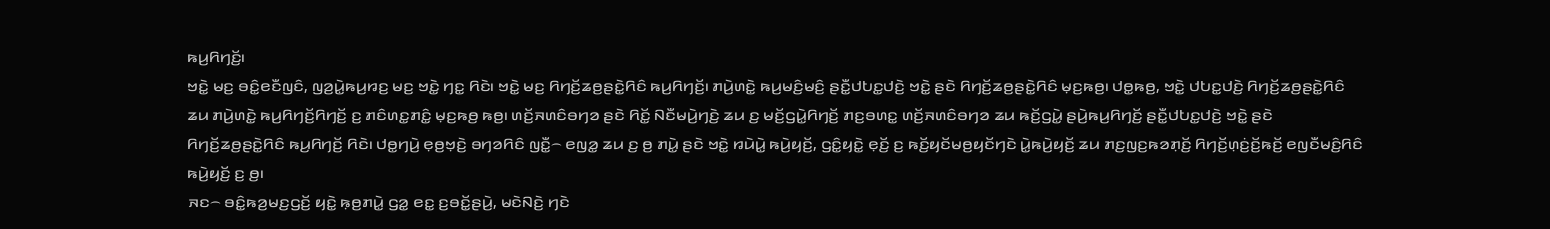ꤒꤣ꤬ꤖꤚꤢꤩ꤬꤯
ꤠꤢꤧ꤭ ꤗꤢ꤬ ꤋꤢꤨ꤭ꤕꤢꤪꤜꤢꤨ, ꤜꤤ꤬ꤣꤧ꤭ꤒꤣ꤬ꤙꤢ꤬ ꤗꤢ꤬ ꤠꤢꤧ꤭ ꤚꤢ꤭ ꤖꤢꤧ꤯ ꤠꤢꤧ꤭ ꤗꤢ꤬ ꤖꤚꤢꤩ꤬ꤘꤥ꤬ꤔꤢꤧ꤭ꤖꤢꤨ ꤒꤣ꤬ꤖꤚꤢꤩ꤬꤯ ꤊꤣꤧ꤬ꤛꤢꤧ꤭ ꤒꤣ꤬ꤗꤢꤨ꤬ꤗꤢꤨ꤬ ꤔꤢꤪ꤭ꤓꤝꤢ꤭ꤓꤢꤧ꤬ ꤠꤢꤧ꤭ ꤔꤢꤧ ꤖꤚꤢꤩ꤬ꤘꤥ꤬ꤔꤢꤧ꤭ꤖꤢꤨ ꤗ꤫ꤢ꤬ꤒꤥ꤬꤯ ꤓꤥ꤭ꤒꤥ꤬, ꤠꤢꤧ꤭ ꤓꤝꤢ꤭ꤓꤢꤧ꤬ ꤖꤚꤢꤩ꤬ꤘꤥ꤬ꤔꤢꤧ꤭ꤖꤢꤨ ꤘꤣ ꤊꤣꤧ꤬ꤛꤢꤧ꤭ ꤒꤣ꤬ꤖꤚꤢꤩ꤬ꤖꤚꤢꤩ꤬ ꤢ꤬ ꤊꤢꤨꤛꤢ꤭ꤊꤢꤨ꤭ ꤗ꤫ꤢ꤬ꤒꤥ꤬ ꤒꤥ꤬꤯ ꤛꤢꤩ꤬ꤏꤛꤢꤨꤋꤚꤤ ꤔꤢꤧ ꤖꤢꤩ꤭ ꤡꤢꤪꤗꤣꤧ꤬ꤚꤢꤧ꤬ ꤘꤣ ꤢ꤬ ꤗꤢꤩ꤬ꤞꤣꤧ꤭ꤖꤚꤢꤩ꤬ ꤊꤢ꤬ꤋꤛꤢ꤭ ꤛꤢꤩ꤬ꤏꤛꤢꤨꤋꤚꤤ ꤘꤣ ꤒꤢꤩ꤬ꤞꤣꤧ꤭ ꤔꤣꤧ꤬ꤒꤣ꤬ꤖꤚꤢꤩ꤬ ꤔꤢꤪ꤭ꤓꤝꤢ꤭ꤓꤢꤧ꤬ ꤠꤢꤧ꤭ ꤔꤢꤧ ꤖꤚꤢꤩ꤬ꤘꤥ꤬ꤔꤢꤧ꤭ꤖꤢꤨ ꤒꤣ꤬ꤖꤚꤢꤩ꤬ ꤖꤢꤧ꤯ ꤓꤥ꤭ꤚꤣꤧ꤬ ꤕ꤫ꤥ꤬ꤠ꤫ꤢꤧ꤬ ꤋꤚꤤꤖꤢꤨ ꤜꤢꤪ꤭꤮ ꤕꤜꤤ꤭ ꤘꤣ ꤢ꤬ ꤥ꤬ ꤊꤣꤧ꤭ ꤔꤢꤧ ꤠꤢꤧ꤭ ꤙꤣꤧꤣꤧ꤭ ꤒꤣꤧ꤬ꤟꤢꤩ꤬, ꤞꤢꤨ꤭ꤟꤢꤧ꤭ ꤕ꤫ꤢꤩ꤬ ꤢ꤬ ꤒꤢꤩ꤬ꤟꤢꤩꤗꤥ꤬ꤟꤢꤩꤚꤢꤧ ꤣꤧ꤭ꤒꤣꤧ꤬ꤟꤢꤩ꤬ ꤘꤣ ꤊꤢ꤬ꤜꤢ꤬ꤒꤤꤊ꤫ꤢꤩ꤬ ꤖꤚꤢꤩ꤬ꤛ꤫ꤢꤦ꤬ꤢꤩ꤬ꤒꤢꤩ꤬ ꤕꤜꤢꤪꤗꤢꤨ꤬ꤖꤢꤨ ꤒꤣꤧ꤬ꤟꤢꤩ꤬ ꤢ꤬ ꤥ꤬꤯
ꤏꤢ꤮ ꤋꤢꤨ꤭ꤒꤤ꤬ꤗꤢ꤬ꤞꤢꤩ꤬ ꤟꤢꤧ꤭ ꤒ꤫ꤥ꤬ꤊꤣꤧ꤭ ꤞꤤ꤭ ꤕꤢ꤭ ꤢ꤬ꤋꤢꤩ꤭ꤔꤣꤧ꤬, ꤗꤢꤧꤡꤢꤧ꤬ ꤚꤢꤧ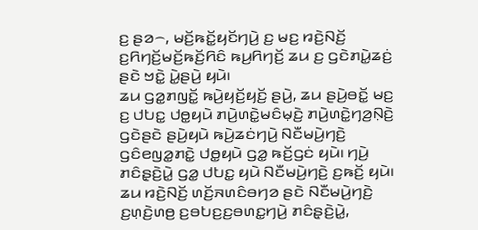ꤢ꤬ ꤔꤤ꤮, ꤗꤢꤩ꤬ꤒꤢꤩ꤭ꤟꤢꤩꤚꤣꤧ꤬ ꤢ꤬ ꤗꤢ꤬ ꤙꤢꤧ꤬ꤡꤢꤩ꤬ ꤢ꤬ꤖꤚꤢꤩ꤬ꤗꤢꤩ꤬ꤒꤢꤩ꤬ꤖꤢꤨ ꤒꤣ꤬ꤖꤚꤢꤩ꤬ ꤘꤣ ꤢ꤬ ꤞꤢꤧꤊꤣꤧ꤭ꤘꤢꤦ꤬ ꤔꤢꤧ ꤠꤢꤧ꤭ ꤣꤧ꤭ꤔꤣꤧ꤬ ꤟꤣꤧ꤯
ꤘꤣ ꤞꤤ꤭ꤊꤜꤢꤩ꤭ ꤒꤣꤧ꤬ꤟꤢꤩ꤬ꤟꤢꤩ꤬ ꤔꤣꤧ꤬, ꤘꤣ ꤔꤣꤧ꤬ꤋꤢꤩ꤭ ꤗꤢ꤬ ꤢ꤬ ꤓꤝꤢ꤭ ꤓꤥ꤭ꤟꤣꤧ ꤊꤣꤧ꤬ꤛꤢꤧ꤭ꤗꤢꤨꤗ꤫ꤢꤧ꤬ ꤊꤣꤧ꤬ꤛꤢꤧ꤭ꤚꤤ꤬ꤡ꤫ꤢꤧ꤬ ꤞꤢꤧꤔꤢꤧ ꤔꤣꤧ꤬ꤟꤣꤧ ꤒꤣꤧ꤬ꤘꤢꤦꤚꤣꤧ꤬ ꤡꤢꤪꤗꤣꤧ꤬ꤚꤢꤧ꤬ ꤞꤢꤨꤕꤜꤤ꤭ꤊꤢꤧ꤭ ꤓꤥ꤭ꤟꤣꤧ ꤞꤤ꤭ ꤒꤢꤩ꤬ꤞꤢꤦ ꤟꤣꤧ꤯ ꤚꤣꤧ꤬ ꤊꤢꤨꤔ꤫ꤢꤧ꤬ꤣꤧ꤭ ꤞꤤ꤭ ꤓꤝꤢ꤭ ꤟꤣꤧ ꤡꤢꤪꤗꤣꤧ꤬ꤚꤢꤧ꤬ ꤢ꤬ꤒꤢꤩ꤬ ꤟꤣꤧ꤯ ꤘꤣ ꤙꤢꤧ꤬ꤡꤢꤩ꤬ ꤛꤢꤩ꤬ꤏꤛꤢꤨꤋꤚꤤ ꤔꤢꤧ ꤡꤢꤪꤗꤣꤧ꤬ꤚꤢꤧ꤬ ꤢ꤬ꤛ꤫ꤢꤧ꤬ꤛꤥ꤬ ꤢ꤬ꤋꤝꤢ꤬ꤢ꤬ꤋꤛꤢ꤭ꤚꤣꤧ꤬ ꤊꤢꤨꤔ꤫ꤢꤧ꤬ꤣꤧ꤭,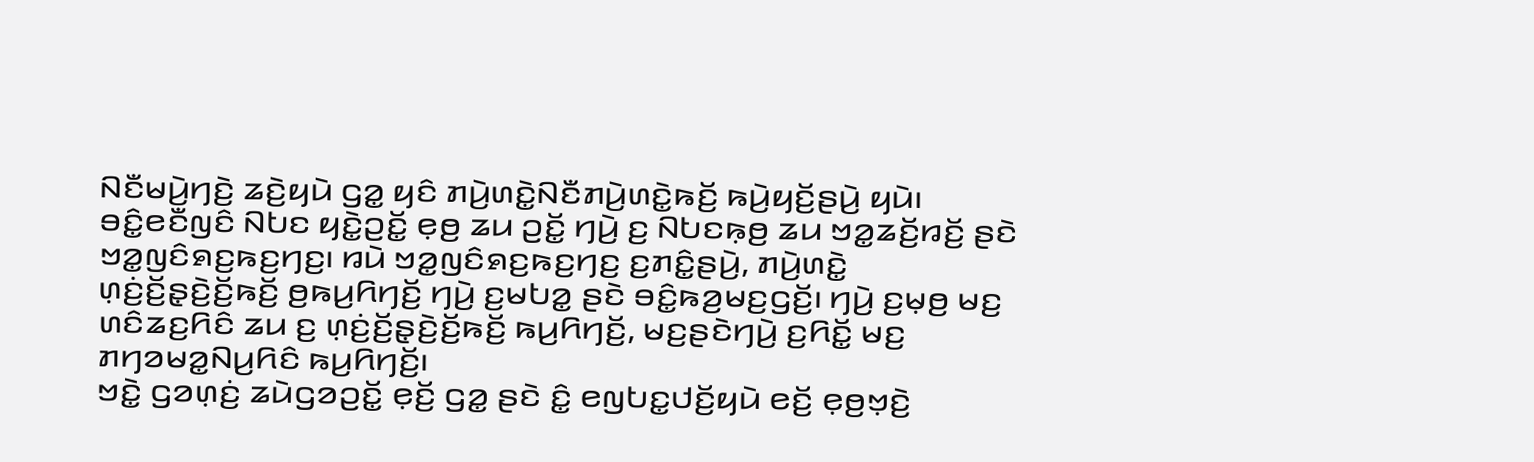ꤡꤢꤪꤗꤣꤧ꤬ꤚꤢꤧ꤬ ꤘꤢꤧ꤬ꤟꤣꤧ ꤞꤤ꤭ ꤟꤢꤨ ꤊꤣꤧ꤬ꤛꤢꤧ꤭ꤡꤢꤪꤊꤣꤧ꤬ꤛꤢꤧ꤭ꤒꤢꤩ꤬ ꤒꤣꤧ꤬ꤟꤢꤩ꤬ꤔꤣꤧ꤬ ꤟꤣꤧ꤯
ꤋꤢꤨ꤭ꤕꤢꤪꤜꤢꤨ ꤡꤝꤢ ꤟꤢꤧ꤭ꤑꤢꤩ꤭ ꤕ꤫ꤥ꤬ ꤘꤣ ꤑꤢꤩ꤭ ꤚꤣꤧ꤬ ꤢ꤬ ꤡꤝꤢꤒ꤫ꤥ꤬ ꤘꤣ ꤠꤤ꤭ꤘꤢꤩ꤬ꤙꤢꤩ꤬ ꤔꤢꤧ ꤠꤤ꤭ꤜꤢꤨꤎꤢ꤬ꤒꤢ꤬ꤚꤢ꤬꤯ ꤙꤣꤧ ꤠꤤ꤭ꤜꤢꤨꤎꤢ꤬ꤒꤢ꤬ꤚꤢ꤬ ꤢ꤬ꤊꤢꤨ꤭ꤔꤣꤧ꤬, ꤊꤣꤧ꤬ꤛꤢꤧ꤭ ꤛ꤫ꤢꤦ꤬ꤢꤩ꤬ꤔ꤫ꤢꤧ꤬ꤢꤩ꤬ꤒꤢꤩ꤬ ꤥ꤬ꤒꤣ꤬ꤖꤚꤢꤩ꤬ ꤚꤣꤧ꤬ ꤢ꤬ꤗꤝꤤ꤭ ꤔꤢꤧ ꤋꤢꤨ꤭ꤒꤤ꤬ꤗꤢ꤬ꤞꤢꤩ꤬꤯ ꤚꤣꤧ꤬ ꤢ꤬ꤗ꤫ꤥ꤬ ꤗꤢ꤬ ꤛꤢꤨꤘꤢ꤬ꤖꤢꤨ ꤘꤣ ꤢ꤬ ꤛ꤫ꤢꤦ꤬ꤢꤩ꤬ꤔ꤫ꤢꤧ꤬ꤢꤩ꤬ꤒꤢꤩ꤬ ꤒꤣ꤬ꤖꤚꤢꤩ꤬, ꤗꤢ꤬ꤔꤢꤧꤚꤣꤧ꤬ ꤢ꤬ꤖꤢꤩ꤭ ꤗꤢ꤬ ꤊꤚꤤꤗꤤ꤭ꤡꤣ꤬ꤖꤢꤨ ꤒꤣ꤬ꤖꤚꤢꤩ꤬꤯
ꤠꤢꤧ꤭ ꤞꤤꤛ꤫ꤢꤦ꤬ ꤘꤣꤧꤞꤤꤑꤢꤩ꤭ ꤕ꤫ꤢꤩ꤬ ꤞꤤ꤭ ꤔꤢꤧ ꤢꤨ꤭ ꤕꤜꤝꤢ꤭ꤓꤢꤩ꤬ꤟꤣꤧ ꤕꤢꤩ꤬ ꤕ꤫ꤥ꤬ꤠ꤫ꤢꤧ꤬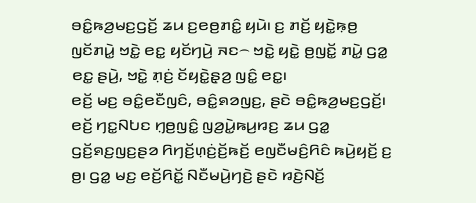ꤋꤢꤨ꤭ꤒꤤ꤬ꤗꤢ꤬ꤞꤢꤩ꤬ ꤘꤣ ꤢ꤬ꤕꤥ꤬ꤊꤢꤨ꤭ ꤟꤣꤧ꤯ ꤢ꤬ ꤊꤢꤩ꤬ ꤟꤢꤧ꤭ꤒ꤫ꤥ꤬ ꤜꤢꤩꤊꤣꤧ꤭ ꤠꤢꤧ꤭ ꤕꤢ꤭ ꤟꤢꤩꤚꤣꤧ꤬ ꤏꤢ꤮ ꤠꤢꤧ꤭ ꤟꤢꤧ꤭ ꤥ꤬ꤜꤢꤩ꤭ ꤊꤣꤧ꤭ ꤞꤤ꤭ ꤕꤢ꤭ ꤔꤣꤧ꤬, ꤠꤢꤧ꤭ ꤊ꤫ꤢꤦ꤬ ꤢꤩꤟꤢꤧ꤭ꤔ꤫ꤤ꤬ ꤜꤢꤨ꤭ ꤕꤢ꤭꤯
ꤕꤢꤩ꤬ ꤗꤢ꤬ ꤋꤢꤨ꤭ꤕꤢꤪꤜꤢꤨ, ꤋꤢꤨ꤭ꤎꤤꤜꤢ꤬, ꤔꤢꤧ ꤋꤢꤨ꤭ꤒꤤ꤬ꤗꤢ꤬ꤞꤢꤩ꤬꤯ ꤕꤢꤩ꤬ ꤚꤢ꤭ꤡꤝꤢ ꤚ꤫ꤥ꤬ꤜꤢꤨ꤭ ꤜꤤ꤬ꤣꤧ꤭ꤒꤣ꤬ꤙꤢ꤬ ꤘꤣ ꤞꤤ꤭ ꤞꤢꤩ꤬ꤎꤢ꤬ꤜꤢ꤬ꤔꤤ ꤖꤚꤢꤩ꤬ꤛ꤫ꤢꤦ꤬ꤢꤩ꤬ꤒꤢꤩ꤬ ꤕꤜꤢꤪꤗꤢꤨ꤬ꤖꤢꤨ ꤒꤣꤧ꤬ꤟꤢꤩ꤬ ꤢ꤬ ꤥ꤬꤯ ꤞꤤ꤭ ꤗꤢ꤬ ꤕꤢꤩ꤬ꤖꤢꤩ꤭ ꤡꤢꤪꤗꤣꤧ꤬ꤚꤢꤧ꤬ ꤔꤢꤧ ꤙꤢꤧ꤬ꤡꤢꤩ꤬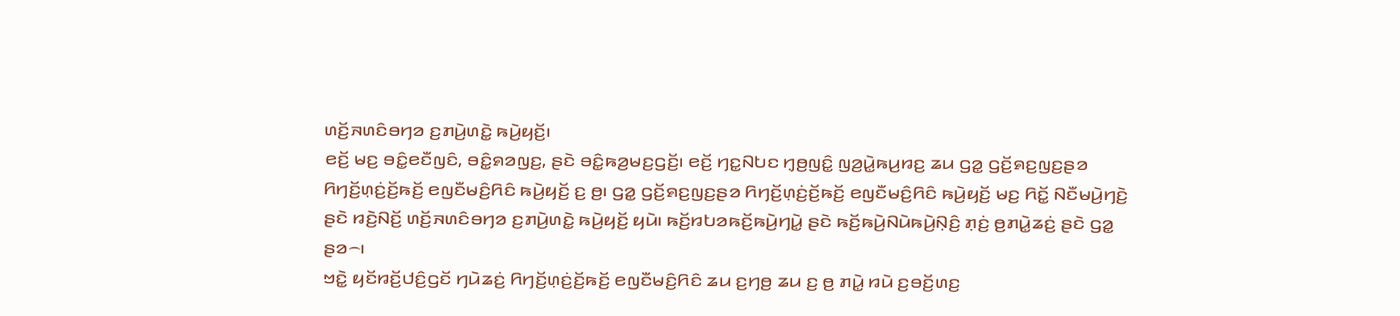ꤛꤢꤩ꤬ꤏꤛꤢꤨꤋꤚꤤ ꤢ꤬ꤊꤣꤧ꤬ꤛꤢꤧ꤭ ꤒꤣꤧ꤬ꤟꤢꤩ꤬꤯
ꤕꤢꤩ꤬ ꤗꤢ꤬ ꤋꤢꤨ꤭ꤕꤢꤪꤜꤢꤨ, ꤋꤢꤨ꤭ꤎꤤꤜꤢ꤬, ꤔꤢꤧ ꤋꤢꤨ꤭ꤒꤤ꤬ꤗꤢ꤬ꤞꤢꤩ꤬꤯ ꤕꤢꤩ꤬ ꤚꤢ꤭ꤡꤝꤢ ꤚ꤫ꤥ꤬ꤜꤢꤨ꤭ ꤜꤤ꤬ꤣꤧ꤭ꤒꤣ꤬ꤙꤢ꤬ ꤘꤣ ꤞꤤ꤭ ꤞꤢꤩ꤬ꤎꤢ꤬ꤜꤢ꤬ꤔꤤ ꤖꤚꤢꤩ꤬ꤛ꤫ꤢꤦ꤬ꤢꤩ꤬ꤒꤢꤩ꤬ ꤕꤜꤢꤪꤗꤢꤨ꤬ꤖꤢꤨ ꤒꤣꤧ꤬ꤟꤢꤩ꤬ ꤢ꤬ ꤥ꤬꤯ ꤞꤤ꤭ ꤞꤢꤩ꤬ꤎꤢ꤬ꤜꤢ꤬ꤔꤤ ꤖꤚꤢꤩ꤬ꤛ꤫ꤢꤦ꤬ꤢꤩ꤬ꤒꤢꤩ꤬ ꤕꤜꤢꤪꤗꤢꤨ꤬ꤖꤢꤨ ꤒꤣꤧ꤬ꤟꤢꤩ꤬ ꤗꤢ꤬ ꤖꤢꤩ꤭ ꤡꤢꤪꤗꤣꤧ꤬ꤚꤢꤧ꤬ ꤔꤢꤧ ꤙꤢꤧ꤬ꤡꤢꤩ꤬ ꤛꤢꤩ꤬ꤏꤛꤢꤨꤋꤚꤤ ꤢ꤬ꤊꤣꤧ꤬ꤛꤢꤧ꤭ ꤒꤣꤧ꤬ꤟꤢꤩ꤬ ꤟꤣꤧ꤯ ꤒꤢꤩ꤬ꤙꤝꤤꤒꤢꤩ꤬ꤒꤣꤧ꤬ꤚꤣꤧ꤭ ꤔꤢꤧ ꤒꤢꤩ꤬ꤒꤣꤧ꤬ꤡꤣꤧꤒꤣꤧ꤬ꤡ꤫ꤢꤨ꤬ ꤊ꤫ꤢꤦ꤬ ꤥ꤬ꤊꤣꤧ꤭ꤘꤢꤦ꤬ ꤔꤢꤧ ꤞꤤ꤭ ꤔꤤ꤮꤯
ꤠꤢꤧ꤭ ꤟꤢꤩꤙꤢꤩ꤬ꤓꤢꤨ꤬ꤞꤢꤩ ꤚꤣꤧꤘꤢꤦ꤬ ꤖꤚꤢꤩ꤬ꤛ꤫ꤢꤦ꤬ꤢꤩ꤬ꤒꤢꤩ꤬ ꤕꤜꤢꤪꤗꤢꤨ꤬ꤖꤢꤨ ꤘꤣ ꤢ꤬ꤚꤥ꤬ ꤘꤣ ꤢ꤬ ꤥ꤬ ꤊꤣꤧ꤭ ꤙꤣꤧ ꤢ꤬ꤋꤢꤩ꤬ꤛꤢ꤬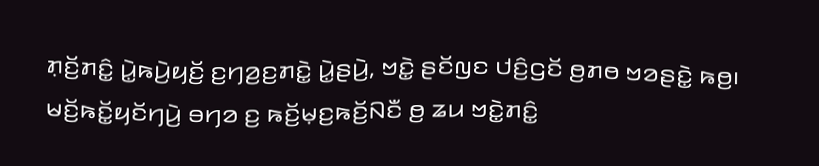ꤊ꤫ꤢꤩ꤬ꤊꤢꤨ꤭ ꤣꤧ꤭ꤒꤣꤧ꤬ꤟꤢꤩ꤬ ꤢ꤬ꤚꤤ꤬ꤢ꤬ꤊꤢꤧ꤭ ꤣꤧ꤭ꤔꤣꤧ꤬, ꤠꤢꤧ꤭ ꤔꤢꤩꤜꤢ ꤓꤢꤨ꤬ꤞꤢꤩ ꤥ꤬ꤊꤥ ꤠꤤꤔꤢꤧ꤭ ꤒꤥ꤬꤯ ꤗꤢꤩ꤬ꤒꤢꤩ꤭ꤟꤢꤩꤚꤣꤧ꤬ ꤋꤚꤤ ꤢ꤬ ꤒꤢꤩ꤬ꤗ꤫ꤢ꤬ꤒꤢꤩ꤬ꤡꤢꤪ ꤥ꤬ ꤘꤣ ꤠꤢꤧ꤭ꤊꤢꤨ꤭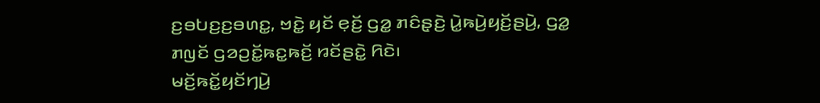ꤢ꤬ꤋꤝꤢ꤬ꤢ꤬ꤋꤛꤢ꤭, ꤠꤢꤧ꤭ ꤟꤢꤩ ꤕ꤫ꤢꤩ꤬ ꤞꤤ꤭ ꤊꤢꤨꤔ꤫ꤢꤧ꤬ ꤣꤧ꤭ꤒꤣꤧ꤬ꤟꤢꤩ꤬ꤔꤣꤧ꤬, ꤞꤤ꤭ ꤊꤜꤢꤩ ꤞꤤꤑꤢꤩ꤭ꤒꤢ꤭ꤒꤢꤩ꤬ ꤙꤢꤩꤔꤢꤧ꤭ ꤖꤢꤧ꤯
ꤗꤢꤩ꤬ꤒꤢꤩ꤭ꤟꤢꤩꤚꤣꤧ꤬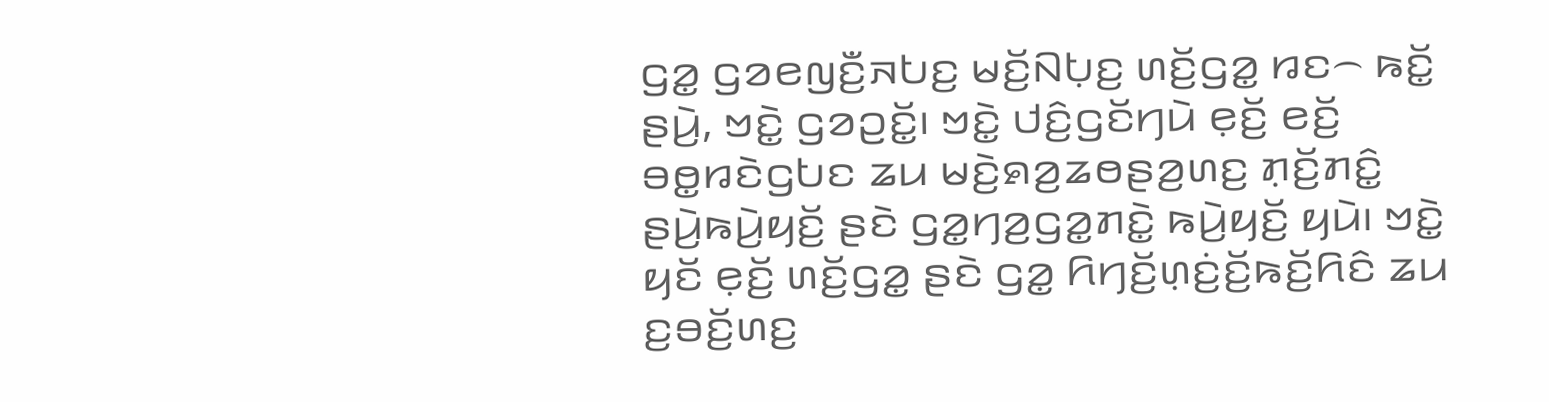ꤞꤤ꤭ ꤞꤤꤕꤜꤢꤪ꤬ꤏꤝꤢ꤬ ꤗꤢꤩ꤬ꤡꤝ꤫ꤢ꤬ ꤛꤢꤩ꤬ꤞꤤ꤭ ꤙꤢ꤮ ꤒꤢꤩ꤭ ꤔꤣꤧ꤬, ꤠꤢꤧ꤭ ꤞꤤꤑꤢꤩ꤭꤯ ꤠꤢꤧ꤭ ꤓꤢꤨ꤬ꤞꤢꤩꤚꤣꤧ ꤕ꤫ꤢꤩ꤬ ꤕꤢꤩ꤬ ꤋꤥ꤭ꤙꤢꤧꤞꤝꤢ ꤘꤣ ꤗꤢꤧ꤬ꤎꤤ꤬ꤘꤥꤔꤤ꤬ꤛꤢ꤬ ꤊ꤫ꤢꤩ꤬ꤊꤢꤨ꤭ ꤔꤣꤧ꤬ꤒꤣꤧ꤬ꤟꤢꤩ꤬ ꤔꤢꤧ ꤞꤤ꤭ꤚꤤ꤬ꤞꤤ꤭ꤊꤢꤧ꤭ ꤒꤣꤧ꤬ꤟꤢꤩ꤬ ꤟꤣꤧ꤯ ꤠꤢꤧ꤭ ꤟꤢꤩ ꤕ꤫ꤢꤩ꤬ ꤛꤢꤩ꤬ꤞꤤ꤭ ꤔꤢꤧ ꤞꤤ꤭ ꤖꤚꤢꤩ꤬ꤛ꤫ꤢꤦ꤬ꤢꤩ꤬ꤒꤢꤩ꤬ꤖꤢꤨ ꤘꤣ ꤢ꤬ꤋꤢꤩ꤬ꤛꤢ꤬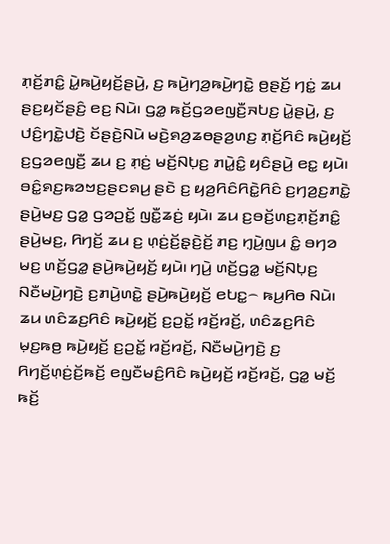ꤊ꤫ꤢꤩ꤬ꤊꤢꤨ꤭ ꤣꤧ꤭ꤒꤣꤧ꤬ꤟꤢꤩ꤬ꤔꤣꤧ꤬, ꤢ꤬ ꤒꤣꤧ꤬ꤚꤤ꤬ꤒꤣꤧ꤬ꤚꤢꤧ꤭ ꤥ꤬ꤔꤢꤩ꤬ ꤚꤢꤦ꤭ ꤘꤣ ꤔꤢ꤬ꤟꤢꤩꤔꤢꤨ꤬ ꤕꤢ꤬ ꤡꤣꤧ꤯ ꤞꤤ꤭ ꤒꤢꤩ꤬ꤞꤤꤕꤜꤢꤪ꤬ꤏꤝꤢ꤬ ꤣꤧ꤭ꤔꤣꤧ꤬, ꤢ꤬ ꤓꤢꤨ꤬ꤚꤢꤧ꤭ꤓꤢꤧ꤬ ꤢꤩꤔꤢꤧ꤬ꤡꤣꤧ ꤗꤢꤧ꤬ꤎꤤ꤬ꤘꤥꤔꤤ꤬ꤛꤢ꤬ ꤊ꤫ꤢꤩ꤬ꤖꤢꤨ ꤒꤣꤧ꤬ꤟꤢꤩ꤬ ꤢ꤬ꤞꤤꤕꤜꤢꤪ꤬ ꤘꤣ ꤢ꤬ ꤊ꤫ꤢꤦ꤬ ꤗꤢꤩ꤬ꤡꤝ꤫ꤢ꤬ ꤊꤣꤧ꤭ꤢꤨ꤭ ꤟꤢꤨꤔꤣꤧ꤬ ꤕꤢ꤭ ꤟꤣꤧ꤯
ꤋꤢꤨ꤭ꤎꤢ꤬ꤒꤤꤠꤢ꤬ꤔꤢꤎꤣ꤬ ꤔꤢꤧ ꤢ꤬ ꤟꤤ꤬ꤖꤢꤨꤖꤢꤧ꤭ꤖꤢꤨ ꤢ꤬ꤚꤤ꤬ꤢ꤬ꤊꤢꤧ꤭ ꤔꤣꤧ꤬ꤗꤢ꤬ ꤞꤤ꤭ ꤞꤤꤑꤢꤩ꤭ ꤜꤢꤪ꤭ꤘꤢꤦ꤬ ꤟꤣꤧ꤯ ꤘꤣ ꤢ꤬ꤋꤢꤩ꤬ꤛꤢ꤬ꤊ꤫ꤢꤩ꤬ꤊꤢꤨ꤭ ꤔꤣꤧ꤬ꤗꤢ꤬, ꤖꤚꤢꤩ꤬ ꤘꤣ ꤢ꤬ ꤛ꤫ꤢꤦ꤬ꤢꤩ꤬ꤔ꤫ꤢꤧ꤬ꤢꤩ꤬ ꤊꤢ꤬ ꤚ꤫ꤣꤧ꤬ꤜꤣ ꤢꤨ꤭ ꤋꤚꤤ ꤗꤢ꤬ ꤛꤢꤩ꤬ꤞꤤ꤭ ꤔꤣꤧ꤬ꤒꤣꤧ꤬ꤟꤢꤩ꤬ ꤟꤣꤧ꤯ ꤚꤣꤧ꤬ ꤛꤢꤩ꤬ꤞꤤ꤭ ꤗꤢꤩ꤬ꤡꤝ꤫ꤢ꤬ ꤡꤢꤪꤗꤣꤧ꤬ꤚꤢꤧ꤬ ꤢ꤬ꤊꤣꤧ꤬ꤛꤢꤧ꤭ ꤔꤣꤧ꤬ꤒꤣꤧ꤬ꤟꤢꤩ꤬ ꤕꤝꤢ꤭꤮ ꤒꤣ꤬ꤖꤥ ꤡꤣꤧ꤯
ꤘꤣ ꤛꤢꤨꤘꤢ꤬ꤖꤢꤨ ꤒꤣꤧ꤬ꤟꤢꤩ꤬ ꤢ꤬ꤑꤢꤩ꤭ ꤙꤢꤩ꤬ꤙꤢꤩ꤬, ꤛꤢꤨꤘꤢ꤬ꤖꤢꤨ ꤗ꤫ꤢ꤬ꤒꤥ꤬ ꤒꤣꤧ꤬ꤟꤢꤩ꤬ ꤢ꤬ꤑꤢꤩ꤭ ꤙꤢꤩ꤬ꤙꤢꤩ꤬, ꤡꤢꤪꤗꤣꤧ꤬ꤚꤢꤧ꤬ ꤢ꤬ ꤖꤚꤢꤩ꤬ꤛ꤫ꤢꤦ꤬ꤢꤩ꤬ꤒꤢꤩ꤬ ꤕꤜꤢꤪꤗꤢꤨ꤬ꤖꤢꤨ ꤒꤣꤧ꤬ꤟꤢꤩ꤬ ꤙꤢꤩ꤬ꤙꤢꤩ꤬, ꤞꤤ꤭ ꤗꤢꤩ꤬ ꤒꤢꤩ꤬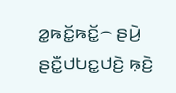ꤤ꤭ꤒꤢꤩ꤭ꤒꤢꤩ꤭꤮ ꤔꤣꤧ꤬ ꤔꤢꤪ꤭ꤓꤝꤢ꤭ꤓꤢꤧ꤬ ꤒ꤫ꤢꤧ꤬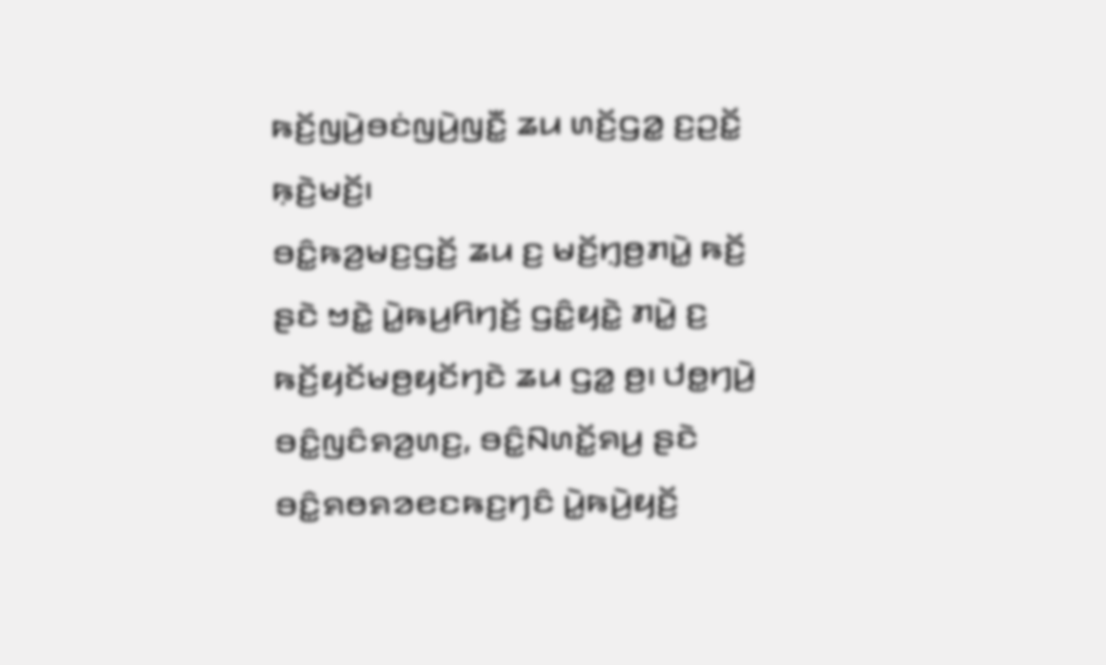ꤒꤢꤩ꤬ꤜꤣꤧ꤬ꤋꤢꤦꤜꤣꤧ꤬ꤜꤢꤪ꤭ ꤘꤣ ꤛꤢꤩ꤬ꤞꤤ꤭ ꤢ꤬ꤑꤢꤩ꤭ ꤒ꤫ꤢꤧ꤬ꤗꤢꤩ꤬꤯
ꤋꤢꤨ꤭ꤒꤤ꤬ꤗꤢ꤬ꤞꤢꤩ꤬ ꤘꤣ ꤢ꤬ ꤗꤢꤩ꤬ꤚ꤫ꤥ꤬ꤊꤣꤧ꤭ ꤒꤢꤩ꤬ ꤔꤢꤧ ꤠꤢꤧ꤭ ꤣꤧ꤭ꤒꤣ꤬ꤖꤚꤢꤩ꤬ ꤞꤢꤨ꤭ꤟꤢꤧ꤭ ꤊꤣꤧ꤭ ꤢ꤬ ꤒꤢꤩ꤬ꤟꤢꤩꤗꤥ꤬ꤟꤢꤩꤚꤢꤧ ꤘꤣ ꤞꤤ꤭ ꤥ꤬꤯ ꤓꤥ꤭ꤚꤣꤧ꤬ ꤋꤢꤨ꤭ꤜꤢꤨꤎꤤ꤬ꤛꤢ꤬, ꤋꤢꤨ꤭ꤡꤛꤢꤩ꤭ꤎꤣ꤬ ꤔꤢꤧ ꤋꤢꤨ꤭ꤎꤥꤎꤤꤕꤢꤒꤢ꤬ꤚꤢꤨ ꤣꤧ꤭ꤒꤣꤧ꤬ꤟꤢꤩ꤬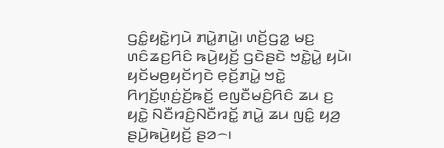ꤞꤢꤨ꤭ꤟꤢꤧ꤭ꤚꤣꤧ ꤊꤣꤧ꤭ꤊꤣꤧ꤭꤯ ꤛꤢꤩ꤬ꤞꤤ꤭ ꤗꤢ꤬ ꤛꤢꤨꤘꤢ꤬ꤖꤢꤨ ꤒꤣꤧ꤬ꤟꤢꤩ꤬ ꤞꤢꤧꤔꤢꤧ ꤠꤢꤧ꤭ꤣꤧ꤭ ꤟꤣꤧ꤯
ꤟꤢꤩꤗꤥ꤬ꤟꤢꤩꤚꤢꤧ ꤕ꤫ꤢꤩ꤬ꤊꤣꤧ꤭ ꤠꤢꤧ꤭ ꤖꤚꤢꤩ꤬ꤛ꤫ꤢꤦ꤬ꤢꤩ꤬ꤒꤢꤩ꤬ ꤕꤜꤢꤪꤗꤢꤨ꤬ꤖꤢꤨ ꤘꤣ ꤢ꤬ ꤟꤢꤧ꤭ ꤡꤢꤪꤙꤢꤨ꤬ꤡꤢꤪꤙꤢꤩ꤭ ꤊꤣꤧ꤭ ꤘꤣ ꤜꤢꤨ꤭ ꤟꤤ꤬ ꤔꤣꤧ꤬ꤒꤣꤧ꤬ꤟꤢꤩ꤬ ꤔꤤ꤮꤯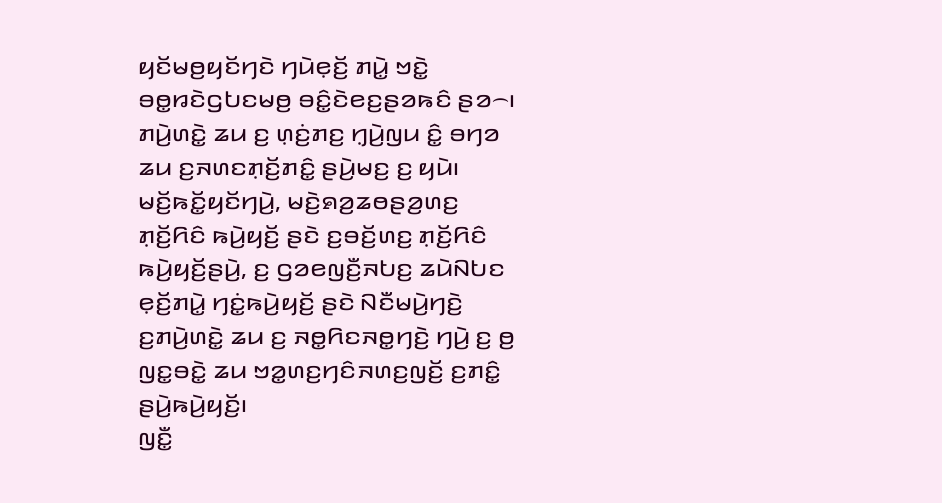ꤟꤢꤩꤗꤥ꤬ꤟꤢꤩꤚꤢꤧ ꤚꤣꤧꤕ꤫ꤢꤩ꤬ ꤊꤣꤧ꤭ ꤠꤢꤧ꤭ ꤋꤥ꤭ꤙꤢꤧꤞꤝꤢꤗꤥ꤬ ꤋꤢꤨ꤭ꤢꤧꤕꤢ꤬ꤔꤤꤒꤢꤨ ꤔꤤ꤮꤯ ꤊꤣꤧ꤬ꤛꤢꤧ꤭ ꤘꤣ ꤢ꤬ ꤛ꤫ꤢꤦ꤬ꤊꤢ꤬ ꤚ꤫ꤣꤧ꤬ꤜꤣ ꤢꤨ꤭ ꤋꤚꤤ ꤘꤣ ꤢ꤬ꤏꤛꤢꤊ꤫ꤢꤩ꤬ꤊꤢꤨ꤭ ꤔꤣꤧ꤬ꤗꤢ꤬ ꤢ꤬ ꤟꤣꤧ꤯
ꤗꤢꤩ꤬ꤒꤢꤩ꤭ꤟꤢꤩꤚꤣꤧ꤬, ꤗꤢꤧ꤬ꤎꤤ꤬ꤘꤥꤔꤤ꤬ꤛꤢ꤬ ꤊ꤫ꤢꤩ꤬ꤖꤢꤨ ꤒꤣꤧ꤬ꤟꤢꤩ꤬ ꤔꤢꤧ ꤢ꤬ꤋꤢꤩ꤬ꤛꤢ꤬ ꤊ꤫ꤢꤩ꤬ꤖꤢꤨ ꤒꤣꤧ꤬ꤟꤢꤩ꤬ꤔꤣꤧ꤬, ꤢ꤬ ꤞꤤꤕꤜꤢꤪ꤬ꤏꤝꤢ꤬ ꤘꤣꤧꤡꤝꤢ ꤕ꤫ꤢꤩ꤬ꤊꤣꤧ꤭ ꤚꤢꤦ꤭ꤒꤣꤧ꤬ꤟꤢꤩ꤬ ꤔꤢꤧ ꤡꤢꤪꤗꤣꤧ꤬ꤚꤢꤧ꤬ ꤢ꤬ꤊꤣꤧ꤬ꤛꤢꤧ꤭ ꤘꤣ ꤢ꤬ ꤏꤥ꤭ꤖꤢꤏꤥ꤭ꤚꤢꤧ꤬ ꤚꤣꤧ꤬ ꤢ꤬ ꤥ꤬ ꤜꤢ꤭ꤋꤢꤧ꤭ ꤘꤣ ꤠꤤ꤭ꤛꤢ꤬ꤚꤢꤨꤏꤛꤢ꤬ꤜꤢꤩ꤬ ꤢ꤬ꤊꤢꤨ꤭ ꤔꤣꤧ꤬ꤒꤣꤧ꤬ꤟꤢꤩ꤬꤯
ꤜꤢꤪ꤭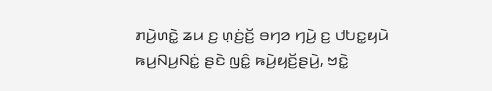ꤊꤣꤧ꤬ꤛꤢꤧ꤭ ꤘꤣ ꤢ꤬ ꤛ꤫ꤢꤦ꤬ꤢꤩ꤬ ꤋꤚꤤ ꤚꤣꤧ꤬ ꤢ꤬ ꤓꤝꤢ꤭ꤟꤣꤧ ꤒꤣ꤬ꤡꤣ꤬ꤡꤢꤦ꤭ ꤔꤢꤧ ꤜꤢꤨ꤭ ꤒꤣꤧ꤬ꤟꤢꤩ꤬ꤔꤣꤧ꤬, ꤠꤢꤧ꤭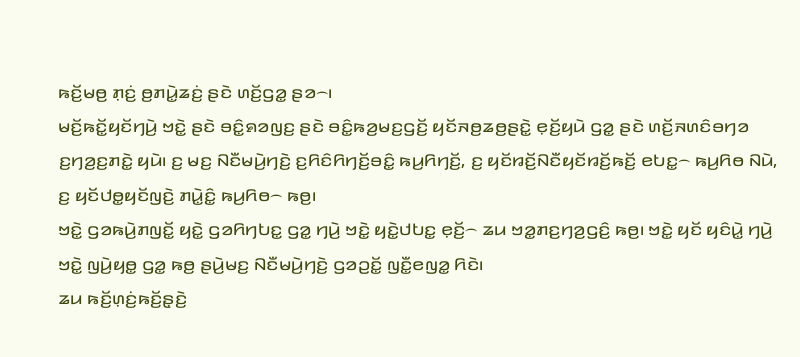ꤒꤢꤩ꤬ꤗꤥ꤬ ꤊ꤫ꤢꤦ꤬ ꤥ꤬ꤊꤣꤧ꤭ꤘꤢꤦ꤬ ꤔꤢꤧ ꤛꤢꤩ꤬ꤞꤤ꤭ ꤔꤤ꤮꤯
ꤗꤢꤩ꤬ꤒꤢꤩ꤭ꤟꤢꤩꤚꤣꤧ꤬ ꤠꤢꤧ꤭ ꤔꤢꤧ ꤋꤢꤨ꤭ꤎꤤꤜꤢ꤬ ꤔꤢꤧ ꤋꤢꤨ꤭ꤒꤤ꤬ꤗꤢ꤬ꤞꤢꤩ꤬ ꤟꤢꤩꤏꤥ꤬ꤘꤥ꤬ꤔꤢꤧ꤭ ꤕ꤫ꤢꤩ꤬ꤟꤣꤧ ꤞꤤ꤭ ꤔꤢꤧ ꤛꤢꤩ꤬ꤏꤛꤢꤨꤋꤚꤤ ꤢ꤬ꤚꤤ꤬ꤢ꤬ꤊꤢꤧ꤭ ꤟꤣꤧ꤯ ꤢ꤬ ꤗꤢ꤬ ꤡꤢꤪꤗꤣꤧ꤬ꤚꤢꤧ꤬ ꤢ꤬ꤖꤢꤨꤖꤚꤢꤩ꤬ꤋꤢꤨ꤭ ꤒꤣ꤬ꤖꤚꤢꤩ꤬, ꤢ꤬ ꤟꤢꤩꤙꤢꤩ꤬ꤡꤢꤪꤟꤢꤩꤙꤢꤩ꤬ꤒꤢꤩ꤬ ꤕꤝꤢ꤭꤮ ꤒꤣ꤬ꤖꤥ ꤡꤣꤧ, ꤢ꤬ ꤟꤢꤩꤓꤥ꤭ꤟꤢꤩꤜꤢꤧ꤬ ꤊꤣꤧ꤭ꤢꤨ꤭ ꤒꤣ꤬ꤖꤥ꤮ ꤒꤥ꤬꤯
ꤠꤢꤧ꤭ ꤞꤤꤒꤣꤧ꤬ꤊꤜꤢꤩ꤭ ꤟꤢꤧ꤭ ꤞꤤꤖꤚꤝꤢ꤭ ꤞꤤ꤭ ꤚꤣꤧ꤬ ꤠꤢꤧ꤭ ꤟꤢꤧ꤭ꤓꤝꤢ꤭ ꤕ꤫ꤢꤩ꤬꤮ ꤘꤣ ꤠꤤ꤭ꤊꤢ꤬ꤚꤤ꤬ꤞꤢꤨ꤬ ꤒꤥ꤬꤯ ꤠꤢꤧ꤭ ꤟꤢꤩ ꤟꤢꤨꤣꤧ꤭ ꤚꤣꤧ꤬ ꤠꤢꤧ꤭ ꤜꤣꤧ꤬ꤟꤥ꤭ ꤞꤤ꤭ ꤒꤥ꤬ ꤔꤣꤧ꤬ꤗꤢ꤬ ꤡꤢꤪꤗꤣꤧ꤬ꤚꤢꤧ꤬ ꤞꤤꤑꤢꤩ꤭ ꤜꤢꤪ꤭ꤕꤜꤤ꤭ ꤖꤢꤧ꤯
ꤘꤣ ꤒꤢꤩ꤬ꤛ꤫ꤢꤦ꤬ꤒꤢꤩ꤬ꤔ꤫ꤢꤧ꤬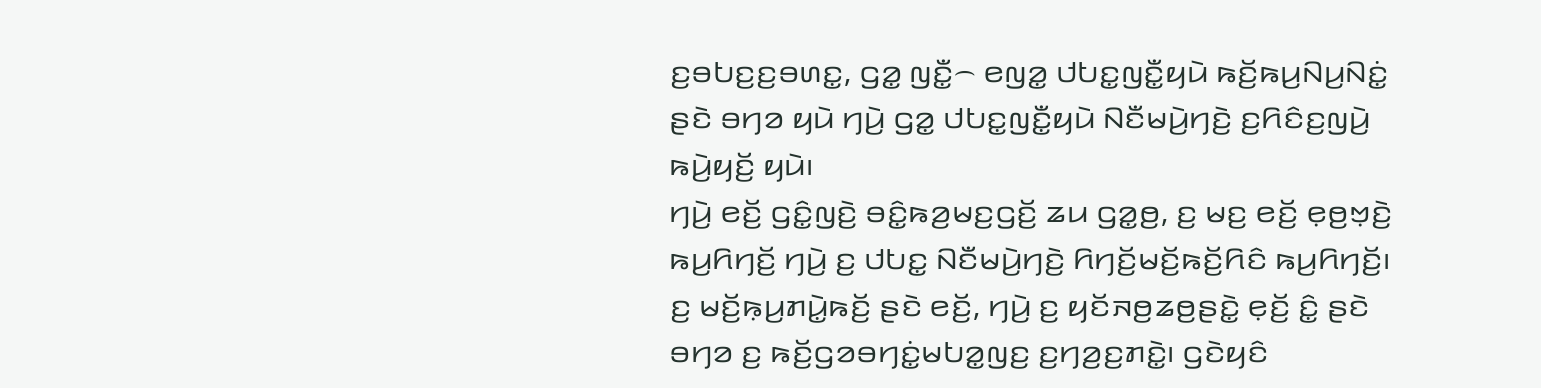ꤢ꤬ꤋꤝꤢ꤬ꤢ꤬ꤋꤛꤢ꤭, ꤞꤤ꤭ ꤜꤢꤪ꤭꤮ ꤕꤜꤤ꤭ ꤓꤝꤢ꤭ꤜꤢꤪ꤭ꤟꤣꤧ ꤒꤢꤩ꤬ꤒꤣ꤬ꤡꤣ꤬ꤡꤢꤦ꤭ ꤔꤢꤧ ꤋꤚꤤ ꤟꤣꤧ ꤚꤣꤧ꤬ ꤞꤤ꤭ ꤓꤝꤢ꤭ꤜꤢꤪ꤭ꤟꤣꤧ ꤡꤢꤪꤗꤣꤧ꤬ꤚꤢꤧ꤬ ꤢ꤬ꤖꤢꤨꤢ꤬ꤜꤣꤧ꤬ ꤒꤣꤧ꤬ꤟꤢꤩ꤬ ꤟꤣꤧ꤯
ꤚꤣꤧ꤬ ꤕꤢꤩ꤬ ꤞꤢꤨ꤭ꤜꤢꤧ꤬ ꤋꤢꤨ꤭ꤒꤤ꤬ꤗꤢ꤬ꤞꤢꤩ꤬ ꤘꤣ ꤞꤤ꤭ꤥ꤬, ꤢ꤬ ꤗꤢ꤬ ꤕꤢꤩ꤬ ꤕ꤫ꤥ꤬ꤠ꤫ꤢꤧ꤬ ꤒꤣ꤬ꤖꤚꤢꤩ꤬ ꤚꤣꤧ꤬ ꤢ꤬ ꤓꤝꤢ꤭ ꤡꤢꤪꤗꤣꤧ꤬ꤚꤢꤧ꤬ ꤖꤚꤢꤩ꤬ꤗꤢꤩ꤬ꤒꤢꤩ꤬ꤖꤢꤨ ꤒꤣ꤬ꤖꤚꤢꤩ꤬꤯ ꤢ꤬ ꤗꤢꤩ꤬ꤒ꤫ꤣ꤬ꤊꤣꤧ꤭ꤒꤢꤩ꤬ ꤔꤢꤧ ꤕꤢꤩ꤬, ꤚꤣꤧ꤬ ꤢ꤬ ꤟꤢꤩꤏꤥ꤬ꤘꤥ꤬ꤔꤢꤧ꤭ ꤕ꤫ꤢꤩ꤬ ꤢꤨ꤭ ꤔꤢꤧ ꤋꤚꤤ ꤢ꤬ ꤒꤢꤩ꤬ꤞꤤꤋꤚꤢꤦ꤭ꤗꤝꤤ꤭ꤜꤢ꤬ ꤢ꤬ꤚꤤ꤬ꤢ꤬ꤊꤢꤧ꤭꤯ ꤞꤢꤧꤟꤢꤨ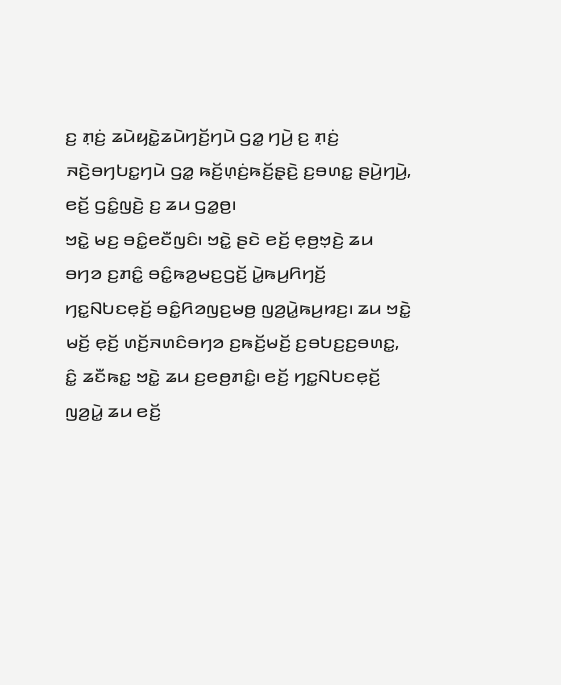ꤢ꤬ ꤊ꤫ꤢꤦ꤬ ꤘꤣꤧꤟꤢꤧ꤭ꤘꤣꤧꤚꤢꤩ꤬ꤚꤣꤧ ꤞꤤ꤭ ꤚꤣꤧ꤬ ꤢ꤬ ꤊ꤫ꤢꤦ꤬ ꤏꤢꤧ꤬ꤋꤚꤝꤢ꤭ꤚꤣꤧ ꤞꤤ꤭ ꤒꤢꤩ꤬ꤛ꤫ꤢꤦ꤬ꤒꤢꤩ꤬ꤔ꤫ꤢꤧ꤬ ꤢ꤬ꤋꤛꤢ꤭ ꤔꤣꤧ꤬ꤚꤣꤧ꤬, ꤕꤢꤩ꤬ ꤞꤢꤨ꤭ꤜꤢꤧ꤬ ꤢ꤬ ꤘꤣ ꤞꤤ꤭ꤥ꤬꤯
ꤠꤢꤧ꤭ ꤗꤢ꤬ ꤋꤢꤨ꤭ꤕꤢꤪꤜꤢꤨ꤯ ꤠꤢꤧ꤭ ꤔꤢꤧ ꤕꤢꤩ꤬ ꤕ꤫ꤥ꤬ꤠ꤫ꤢꤧ꤬ ꤘꤣ ꤋꤚꤤ ꤢ꤬ꤊꤢꤨ꤭ ꤋꤢꤨ꤭ꤒꤤ꤬ꤗꤢ꤬ꤞꤢꤩ꤬ ꤣꤧ꤭ꤒꤣ꤬ꤖꤚꤢꤩ꤬ ꤚꤢ꤭ꤡꤝꤢꤕ꤫ꤢꤩ꤬ ꤋꤢꤨ꤭ꤖꤤꤜꤢ꤬ꤗꤥ꤬ ꤜꤤ꤬ꤣꤧ꤭ꤒꤣ꤬ꤙꤢ꤬꤯ ꤘꤣ ꤠꤢꤧ꤭ ꤗꤢꤩ꤬ ꤕ꤫ꤢꤩ꤬ ꤛꤢꤩ꤬ꤏꤛꤢꤨꤋꤚꤤ ꤢ꤬ꤒꤢꤩ꤬ꤗꤢꤩ꤬ ꤢ꤬ꤋꤝꤢ꤬ꤢ꤬ꤋꤛꤢ꤭, ꤢꤨ꤭ ꤘꤢꤪꤒꤢ꤭ ꤠꤢꤧ꤭ ꤘꤣ ꤢ꤬ꤕꤥ꤬ꤊꤢꤨ꤭꤯ ꤕꤢꤩ꤬ ꤚꤢ꤭ꤡꤝꤢꤕ꤫ꤢꤩ꤬ ꤜꤤ꤬ꤣꤧ꤭ ꤘꤣ ꤕꤢꤩ꤬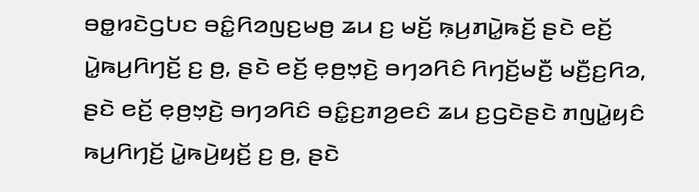ꤋꤥ꤭ꤙꤢꤧꤞꤝꤢ ꤋꤢꤨ꤭ꤖꤤꤜꤢ꤬ꤗꤥ꤬ ꤘꤣ ꤢ꤬ ꤗꤢꤩ꤬ ꤒ꤫ꤣ꤬ꤊꤣꤧ꤭ꤒꤢꤩ꤬ ꤔꤢꤧ ꤕꤢꤩ꤬ ꤣꤧ꤭ꤒꤣ꤬ꤖꤚꤢꤩ꤬ ꤢ꤬ ꤥ꤬, ꤔꤢꤧ ꤕꤢꤩ꤬ ꤕ꤫ꤥ꤬ꤠ꤫ꤢꤧ꤬ ꤋꤚꤤꤖꤢꤨ ꤖꤚꤢꤩ꤬ꤗꤢꤪ꤬ ꤗꤢꤪ꤬ꤢ꤬ꤖꤤ, ꤔꤢꤧ ꤕꤢꤩ꤬ ꤕ꤫ꤥ꤬ꤠ꤫ꤢꤧ꤬ ꤋꤚꤤꤖꤢꤨ ꤋꤢꤨ꤭ꤢ꤬ꤊꤤ꤬ꤕꤢꤨ ꤘꤣ ꤢ꤬ꤞꤢꤧꤔꤢꤧ ꤊꤜꤣꤧ꤭ꤟꤢꤨ ꤒꤣ꤬ꤖꤚꤢꤩ꤬ ꤣꤧ꤭ꤒꤣꤧ꤬ꤟꤢꤩ꤬ ꤢ꤬ ꤥ꤬, ꤔꤢꤧ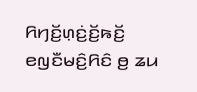ꤖꤚꤢꤩ꤬ꤛ꤫ꤢꤦ꤬ꤢꤩ꤬ꤒꤢꤩ꤬ ꤕꤜꤢꤪꤗꤢꤨ꤬ꤖꤢꤨ ꤥ꤬ ꤘꤣ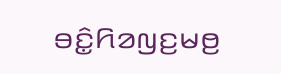ꤋꤢꤨ꤭ꤖꤤꤜꤢ꤬ꤗꤥ꤬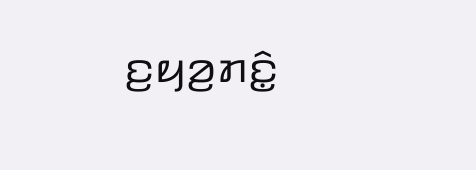ꤢ꤬ꤟꤤ꤬ꤊꤢꤨ꤭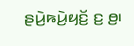ꤔꤣꤧ꤬ꤒꤣꤧ꤬ꤟꤢꤩ꤬ ꤢ꤬ ꤥ꤬꤯